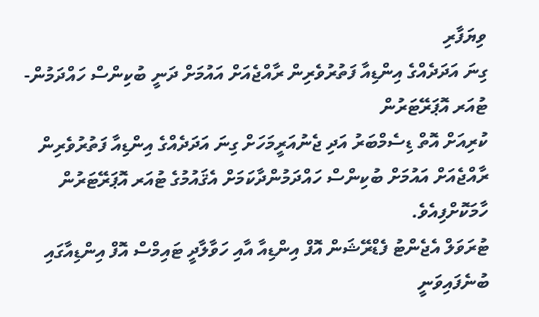ވިޔަފާރި
ގިނަ އަދަދެއްގެ އިންޑިއާ ފަތުރުވެރިން ރާއްޖެއަށް އައުމަށް ދަނީ ބުކިންސް ހައްދަމުން- ޓުއަރ އޮޕަރޭޓަރުން
ކުރިއަށް އޮތް ޑިސެމްބަރު އަދި ޖެނުއަރީމަހަށް ގިނަ އަދަދެއްގެ އިންޑިއާ ފަތުރުވެރިން ރާއްޖެއަށް އައުމަށް ބުކިންސް ހައްދަމުންދާކަމަށް އެޤައުމުގެ ޓުއަރ އޮޕަރޭޓަރުން ހާމަކޮށްފިއެވެ.
ޓުރަވަލް އެޖެންޓު ފެޑްރޭޝަން އޮފް އިންޑިއާ އާއި ހަވާލާދީ ޓައިމްސް އޮފް އިންޑިއާގައި ބުނެފައިވަނީ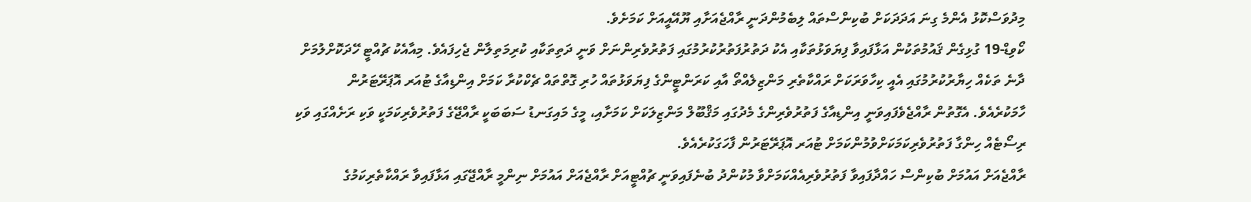މިދުވަސްކޮޅު އެންމެ ގިނަ އަދަދަކަށް ބުކިންސްތައް ލިބެމުންދަނީ ރާއްޖެއަށާއި ޔޫއޭއީއަށް ކަމަށެވެ.
ކޯވިޑް-19 ގުޅިގެން ޤައުމުތަކުން އަޅާފައިވާ ފިޔަވަޅުތަކާއި އެކު ދަތުރުފަތުރުކުރުމުގައި ފަތުރުވެރިންނަށް ވަނީ ދަތިތަކާއި ކުރިމަތިލާން ޖެހިފައެވެ. މިއާއެކު ޗުއްޓީ ހޭދަކޮށްލުމަށް ދާނެ ތަކެއް ހިޔާރުކުރުމުގައި އެއީ ކިހާވަރަކަށް ރައްކާތެރި މަންޒިލެއްތޯ އާއި ކަރަންޓީންގެ ފިޔަވަޅުތައް ހުރި ގޮތްތައް ޗެކްކުރާ ކަމަށް އިންޑިއާގެ ޓުއަރ އޮޕަރޭޓަރުން ހާމަކުރެއެވެ. އެގޮތުން ރާއްޖެވެފައިވަނީ އިންޑިއާގެ ފަތުރުވެރިންގެ މެދުގައި މަޤްބޫލް މަންޒިލަކަށް ކަމަށާއި، މީގެ މައިގަނޑު ސަބަބަކީ ރާއްޖޭގެ ފަތުރުވެރިކަމަކީ ވަކި ރަށެއްގައި ވަކި ރިސޯޓެއް ހިންގާ ފަތުރުވެރިކަމަކަށްވުމުންކަމަށް ޓުއަރ އޮޕަރޭޓަރުން ފާހަގަކުރެއެވެ.
ރާއްޖެއަށް އައުމަށް ބުކިންސް ހައްދާފައިވާ ފަތުރުވެރިއެއްކަމަށްވާ މުކުންދު ބުނެފައިވަނީ ޗުއްޓީއަށް ރާއްޖެއަށް އައުމަށް ނިންމީ ރާއްޖޭގައި އަޅާފައިވާ ރައްކާތެރިކަމުގެ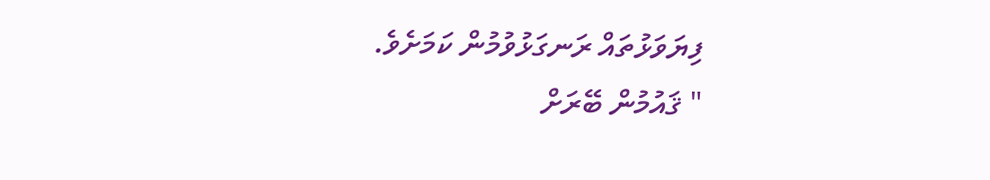ފިޔަވަޅުތައް ރަނގަޅުވުމުން ކަމަށެވެ.
" ޤައުމުން ބޭރަށް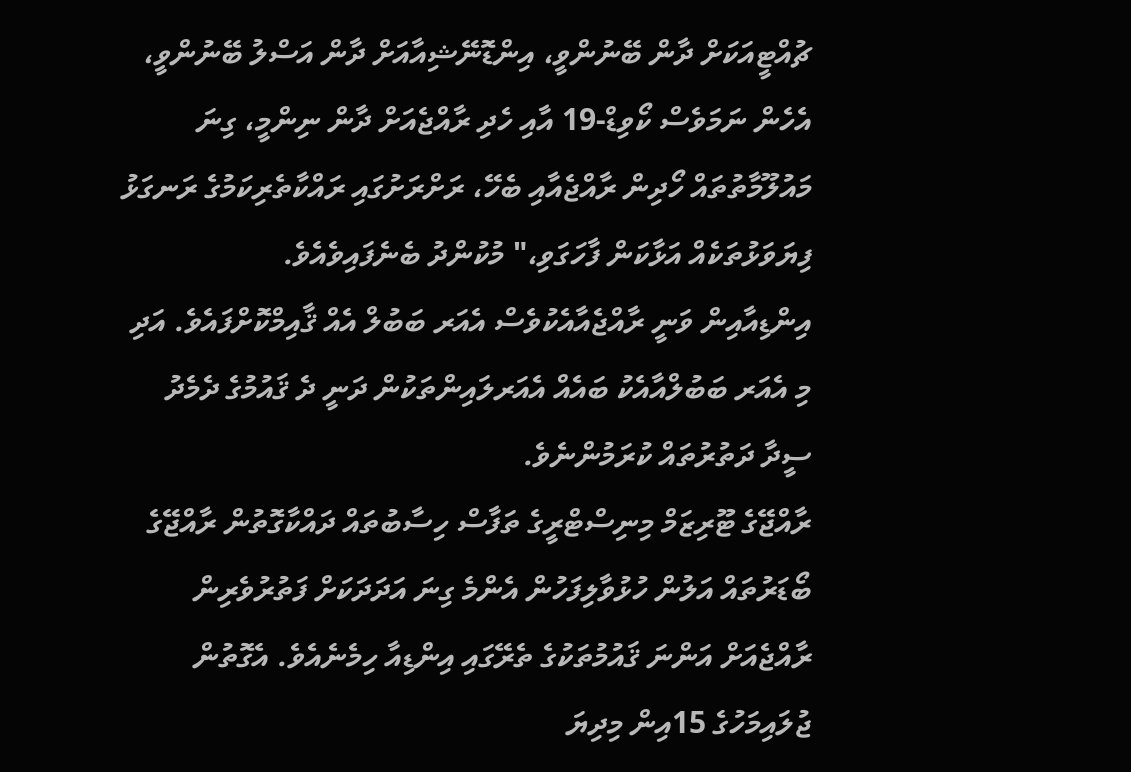ޗުއްޓީއަކަށް ދާން ބޭނުންވީ، އިންޑޮނޭޝިއާއަށް ދާން އަސްލު ބޭނުންވީ، އެހެން ނަމަވެސް ކޯވިޑް-19 އާއި ހެދި ރާއްޖެއަށް ދާން ނިންމީ، ގިނަ މައުލޫމާތުތައް ހޯދިން ރާއްޖެއާއި ބެހޭ، ރަށްރަށުގައި ރައްކާތެރިކަމުގެ ރަނގަޅު ފިޔަވަޅުތަކެއް އަޅާކަން ފާހަގަވި،" މުކުންދު ބެނެފައިވެއެވެ.
އިންޑިއާއިން ވަނީ ރާއްޖެއާއެކުވެސް އެއަރ ބަބުލް އެއް ޤާއިމްކޮށްފައެވެ. އަދި މި އެއަރ ބަބުލްއާއެކު ބައެއް އެއަރލައިންތަކުން ދަނީ ދެ ޤައުމުގެ ދެމެދު ސީދާ ދަތުރުތައް ކުރަމުންނެވެ.
ރާއްޖޭގެ ޓޫރިޒަމް މިނިސްޓްރީގެ ތަފާސް ހިސާބުތައް ދައްކާގޮތުން ރާއްޖޭގެ ބޯޑަރުތައް އަލުން ހުޅުވާލިފަހުން އެންމެ ގިނަ އަދަދަކަށް ފަތުރުވެރިން ރާއްޖެއަށް އަންނަ ޤައުމުތަކުގެ ތެރޭގައި އިންޑިއާ ހިމެނެއެވެ. އެގޮތުން ޖުލައިމަހުގެ 15އިން މިދިޔަ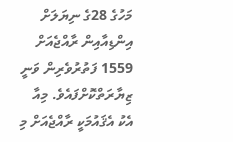މަހުގެ 28ގެ ނިޔަލަށް އިންޑިއާއިން ރާއްޖެއަށް 1559 ފަތުރުވެރިން ވަނީ ޒިޔާރަތްކޮށްފައެވެ. މިއާ އެކު އެޤައުމަކީ ރާއްޖެއަށް މި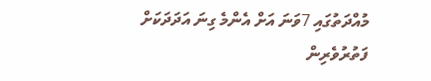މުއްދަތުގައި 7ވަނަ އަށް އެންމެ ގިނަ އަދަދަކަށް ފަތުރުވެރިން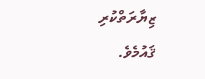ޒިޔާރަތްކުރި ޤައުމެވެ.